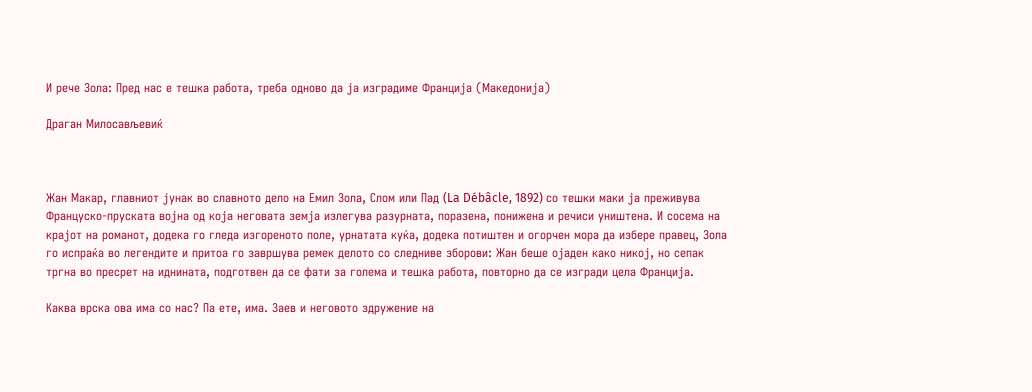И рече Зола: Пред нас е тешка работа, треба одново да ја изградиме Франција (Македонија)

Драган Милосављевиќ



Жан Макар, главниот јунак во славното дело на Емил Зола, Слом или Пад (La Débâcle, 1892) со тешки маки ја преживува Француско-пруската војна од која неговата земја излегува разурната, поразена, понижена и речиси уништена. И сосема на крајот на романот, додека го гледа изгореното поле, урнатата куќа, додека потиштен и огорчен мора да избере правец, Зола го испраќа во легендите и притоа го завршува ремек делото со следниве зборови: Жан беше ојаден како никој, но сепак тргна во пресрет на иднината, подготвен да се фати за голема и тешка работа, повторно да се изгради цела Франција.

Каква врска ова има со нас? Па ете, има. Заев и неговото здружение на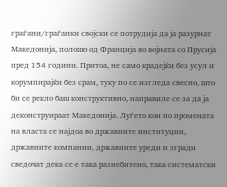граѓани/граѓанки својски се потрудија да ја разурнат Македонија, полошо од Франција во војната со Прусија пред 154 години. Притоа, не само крадејќи без усул и корумпирајќи без срам, туку по се изгледа свесно, што би се рекло баш конструктивно, направиле се за да ја деконструираат Македонија. Луѓето кои по промената на власта се најдоа во државните институции, државните компании, државните уреди и згради сведочат дека се е така разнебитено, така систематски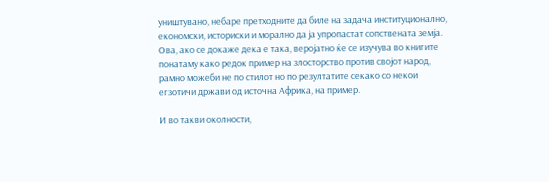уништувано, небаре претходните да биле на задача институционално, економски, историски и морално да ја упропастат сопствената земја. Ова, ако се докаже дека е така, веројатно ќе се изучува во книгите понатаму како редок пример на злосторство против својот народ, рамно можеби не по стилот но по резултатите секако со некои егзотичи држави од источна Африка, на пример.

И во такви околности,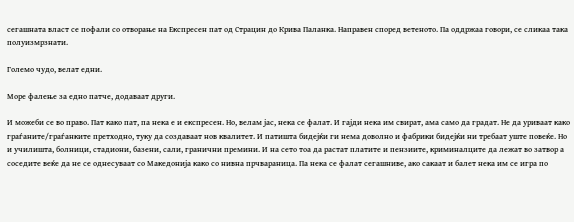сегашната власт се пофали со отворање на Експресен пат од Страцин до Крива Паланка. Направен според ветеното. Па оддржаа говори, се сликаа така полуизмрзнати.

Големо чудо, велат едни.

Море фалење за едно патче, додаваат други.

И можеби се во право. Пат како пат, па нека е и експресен. Но, велам јас, нека се фалат. И гајди нека им свират, ама само да градат. Не да уриваат како граѓаните/граѓанките претходно, туку да создаваат нов квалитет. И патишта бидејќи ги нема доволно и фабрики бидејќи ни требаат уште повеќе. Но и училишта, болници, стадиони, базени, сали, гранични премини. И на сето тоа да растат платите и пензиите, криминалците да лежат во затвор а соседите веќе да не се однесуваат со Македонија како со нивна прчвараница. Па нека се фалат сегашниве, ако сакаат и балет нека им се игра по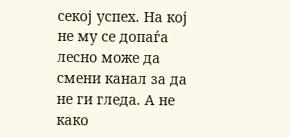секој успех. На кој не му се допаѓа лесно може да смени канал за да не ги гледа. А не како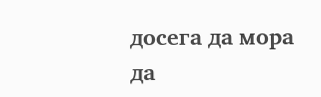досега да мора да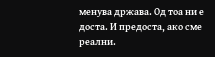менува држава. Од тоа ни е доста. И предоста, ако сме реални.